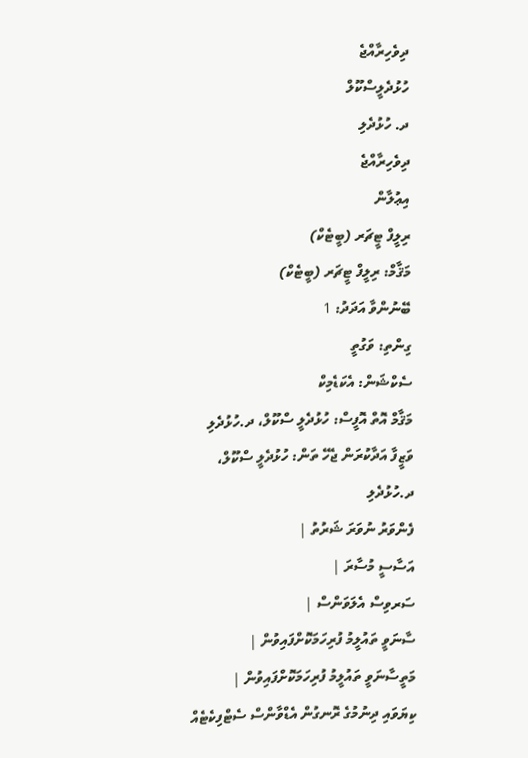ދިވެހިރާއްޖެ
ހުޅުދެލީސްކޫލް
ދ. ހުޅުދެލި
ދިވެހިރާއްޖެ
އިޢުލާން
ރިލީފް ޓީޗަރ (ބީޓެކް)
މަޤާމް: ރިލީފް ޓީޗަރ (ބީޓެކް)
ބޭނުންވާ އަދަދު: 1
ގިންތި: ވަގުތީ
ސެކްޝަން: އެކަޑެމިކް
މަޤާމް އޮތް އޮފީސް: ހުޅުދެލީ ސްކޫލް، ދ.ހުޅުދެލި
ވަޒީފާ އަދާކުރަން ޖެހޭ ތަން: ހުޅުދެލީ ސްކޫލް، ދ.ހުޅުދެލި
ފެންވަރު ނުވަރަ ޝަރުތު |
އަސާސީ މުސާރަ |
ސަރވިސް އެލަވަންސް |
ސާނަވީ ތައުލީމު ފުރިހަމަކޮށްފައިވުން |
މަތީސާނަވީ ތައުލީމު ފުރިހަމަކޮށްފައިވުން |
ކިޔަވައި ދިނުމުގެ ރޮނގުން އެޑްވާންސް ސެޓްފިކެޓެއް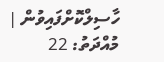ހާސިލްކޮށްފައިވުން |
މުއްދަތު: 22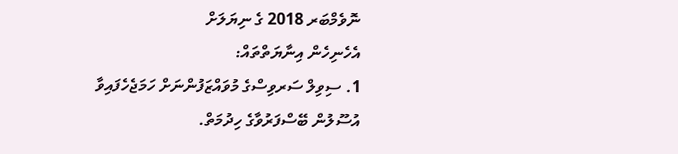ނޮވެމްބަރ 2018 ގެ ނިޔަލަށް
އެހެނިހެން އިނާޔަތްތައް:
1. ސިވިލް ސަރވިސްގެ މުވައްޒަފުންނަށް ހަމަޖެހެފައިވާ އުސޫލުން ބޭސްފަރުވާގެ ހިދުމަތް.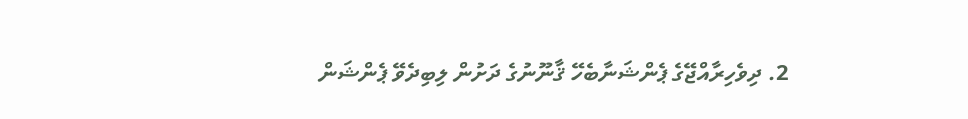2. ދިވެހިރާއްޖޭގެ ޕެންޝަނާބެހޭ ޤާނޫނުގެ ދަށުން ލިބިދެވޭ ޕެންޝަން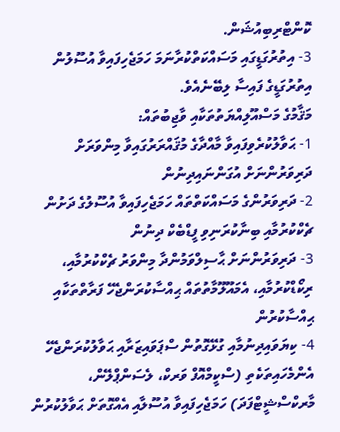ކޮންޓްރިބިއުޝަން.
3- އިތުރުގަޑީގައި މަސައްކަތްކުރާނަމަ ހަމަޖެހިފައިވާ އުސޫލުން އިތުރުގަޑީގެ ފައިސާ ލިބޭނެއެވެ.
މަޤާމުގެ މަސްއޫލިއްޔަތުތަކާއި ވާޖިބުތައް:
1- ޙަވާލުކުރެވިފައިވާ މާއްދާގެ މުޤައްރަރުގައިވާ މިންވަރަށް ދަރިވަރުންނަށް އުގަންނައިދިނުން
2- ދަރިވަރުންގެ މަސައްކަތްތައް ހަމަޖެހިފައިވާ އުސޫލުގެ ދަށުން ޗެކްކުރުމާއި ބިނާކުރަނިވި ފީޑްބެކް ދިނުން
3- ދަރިވަރުންނަށް ޙާސިލްވަމުންދާ މިންވަރު ޗެކްކުރުމާއި، ރިކޯޑްކުރުމާއި، އެމައޫލޫމާތުތައް ޙިއްސާކުރަންޖެހޭ ފަރާތްތަކާއި ޙިއްސާކުރުން
4- ކިޔަވައިދިނުމާއި ގުޅޭގޮތުން ސްޕަވައިޒަރާއި ޙަވާލުކުރަންޖެހޭ އެންމެހައިތަކެތި (ސްކީމްއޮފް ވަރކް، ލެސަންޕްލޭން، މާރކްސްޝީޓްފަދަ) ހަމަޖެހިފައިވާ އުސޫލާއި އެއްގޮތަށް ޙަވާލުކުރުން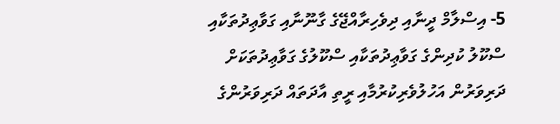5- އިސްލާމް ދީނާއި ދިވެހިރާއްޖޭގެ ގާނޫނާއި ގަވާޢިދުތަކާއި ސްކޫލު ކުދިންގެ ގަވާޢިދުތަކާއި ސްކޫލުގެ ގަވާޢިދުތަކަށް ދަރިވަރުން އަހުލުވެރިކުރުމާއި ރީތި އާދަތައް ދަރިވަރުންގެ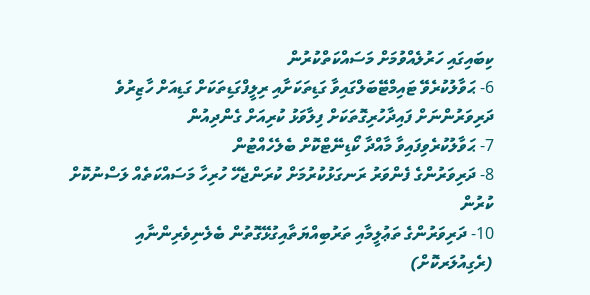ކިބައިގައި ހަރުލެއްވުމަށް މަސައްކަތްކުރުން
6- ޙަވާލުކުރެވޭ ޓައިމްޓޭބަލްގައިވާ ގަޑިތަކަށާއި ރިލީފްގަޑިތަކަށް ގަޑިއަށް ހާޒިރުވެ ދަރިވަރުންނަށް ފައިދާހުރިގޮތަކަށް ފިލާވަޅު ކުރިއަށް ގެންދިއުން
7- ޙަވާލުކުރެވިފައިވާ މާއްދާ ކޯޑިނޭޓްކޮށް ބެލެހެއްޓުން
8- ދަރިވަރުންގެ ފެންވަރު ރަނގަޅުކުރުމަށް ކުރަންޖެހޭ ހުރިހާ މަސައްކަތެއް ލަސްނުކޮށް ކުރުން
10- ދަރިވަރުންގެ ތަޢުލީމާއި ތަރުބިއްޔަތާއިގުޅޭގޮތުން ބެލެނިވެރިންނާއި (ރެގިއުލަރކޮށް)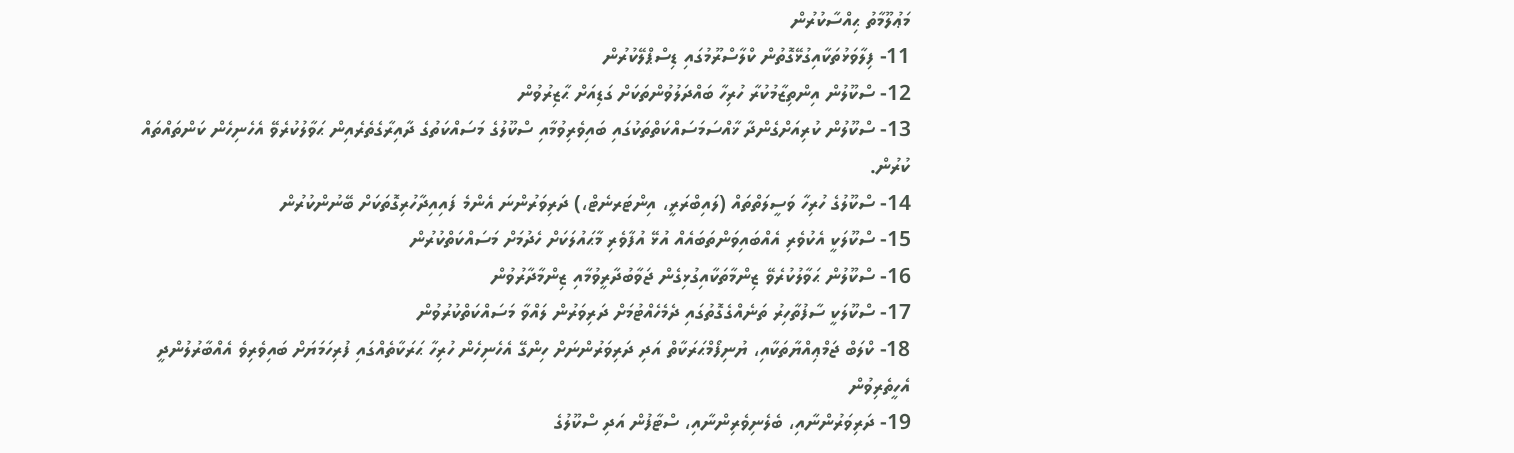މަޢުލޫމާތު ޙިއްސާކުރުން
11- ފިލާވަޅުތަކާއިގުޅޭގޮތުން ކްލާސްރޫމުގައި ޑިސްޕްލޭކުރުން
12- ސްކޫލުން އިންތިޒާމުކުރާ ހުރިހާ ބައްދަލުވުންތަކަށް ގަޑިއަށް ޙާޒިރުވުން
13- ސްކޫލުން ކުރިއަށްގެންދާ ޚާއްސަމަސައްކަތްތަކުގައި ބައިވެރިވުމާއި ސްކޫލުގެ މަސައްކަތުގެ ދާއިރާގެތެރެއިން ޙަވާލުކުރެވޭ އެހެނިހެން ކަންތައްތައް ކުރުން.
14- ސްކޫލުގެ ހުރިހާ ވަސީލަތްތައް (ލައިބްރަރީ، އިންޓަރނެޓް،) ދަރިވަރުންނަ އެންމެ ފައިއިދާހުރިގޮތަކަށް ބޭނުންކުރުން
15- ސްކޫލަކީ އެކުވެރި އެއްބައިވަންތަބައެއް އުޅޭ އުފާވެރި މާޙައުލަކަށް ހެދުމަށް މަސައްކަތްކުރުން
16- ސްކޫލުން ޙަވާލުކުރެވޭ ޒިންމާތަކާއިގުޅިގެން ޖަވާބުދާރީވުމާއި ޒިންމާދާރުވުން
17- ސްކޫލަކީ ސާފުތާހިރު ތަނެއްގެގޮތުގައި ދެމެހެއްޓުމަށް ދަރިވަރުން ލައްވާ މަސައްކަތްކުރުވުން
18- ކްލަބް ޖަމްޢިއްޔާތަކާއި، ޔުނިފޯމްޙަރަކާތް އަދި ދަރިވަރުންނަށް ހިންގޭ އެހެނިހެން ހުރިހާ ޙަރަކާތެއްގައި ފުރިހަމަޔަށް ބައިވެރިވެ އެއްބާރުލުންދީ އެހީތެރިވުން
19- ދަރިވަރުންނާއި، ބެލެނިވެރިންނާއި، ސްޓާފުން އަދި ސްކޫލުގެ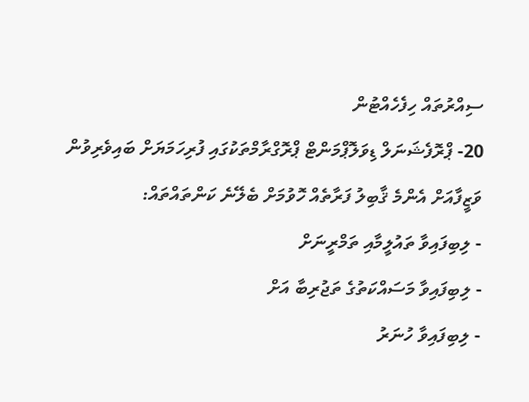ސިއްރުތައް ހިފެހެއްޓުން
20- ޕްރޮފެޝަނަލް ޑިވަލޮޕްމަންޓް ޕްރޮގްރާމްތަކުގައި ފުރިހަމަޔަށް ބައިވެރިވުން
ވަޒީފާއަށް އެންމެ ޤާބިލު ފަރާތެއް ހޮވުމަށް ބެލޭނެ ކަންތައްތައް:
- ލިބިފައިވާ ތައުލީމާއި ތަމްރީނަށް
- ލިބިފައިވާ މަސައްކަތުގެ ތަޖުރިބާ އަށް
- ލިބިފައިވާ ހުނަރު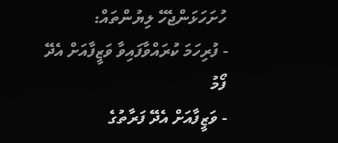ހުށަހަޅަންޖެހޭ ލިޔުންތައް:
- ފުރިހަމަ ކުރައްވާފައިވާ ވަޒީފާއަށް އެދޭ ފޯމު
- ވަޒީފާއަށް އެދޭ ފަރާތުގެ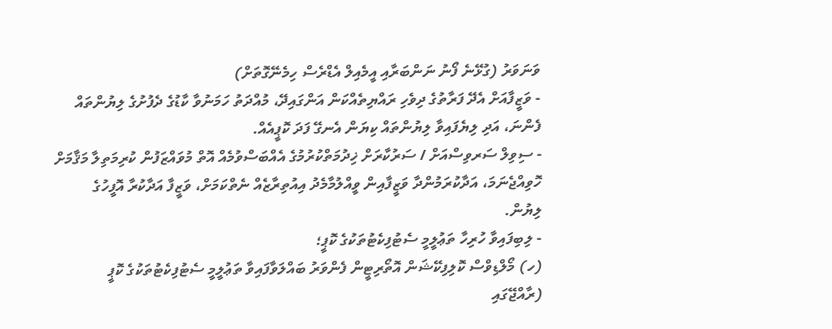ވަނަވަރު (ގުޅޭނެ ފޯނު ނަންބަރާއި އީމެއިލް އެޑްރެސް ހިމެނޭގޮތަށް)
- ވަޒީފާއަށް އެދޭ ފަރާތުގެ ދިވެހި ރައްޔިތެއްކަން އަންގައިދޭ، މުއްދަތު ހަމަނުވާ ކާޑުގެ ދެފުށުގެ ލިޔުންތައް ފެންނަ، އަދި ލިޔެފައިވާ ލިޔުންތައް ކިޔަން އެނގޭ ފަދަ ކޮޕީއެއް.
- ސިވިލް ސަރވިސްއަށް / ސަރުކާރަށް ޚިދުމަތްކުރުމުގެ އެއްބަސްވުމެއް އޮތް މުވައްޒަފުން ކުރިމަތިލާ މަޤާމަށް ހޮވިއްޖެނަމަ، އަދާކުރަމުންދާ ވަޒީފާއިން ވީއްލުމާމެދު އިއުތިރާޒެއް ނެތްކަމަށް، ވަޒީފާ އަދާކުރާ އޮފީހުގެ ލިޔުން.
- ލިބިފައިވާ ހުރިހާ ތަޢުލީމީ ސެޓުފިކެޓުތަކުގެ ކޮޕީ؛
(ހ) މޯލްޑިވްސް ކޮލިފިކޭޝަން އޮތޯރިޓީން ފެންވަރު ބައްލަވާފައިވާ ތަޢުލީމީ ސެޓުފިކެޓުތަކުގެ ކޮޕީ (ރާއްޖޭގައި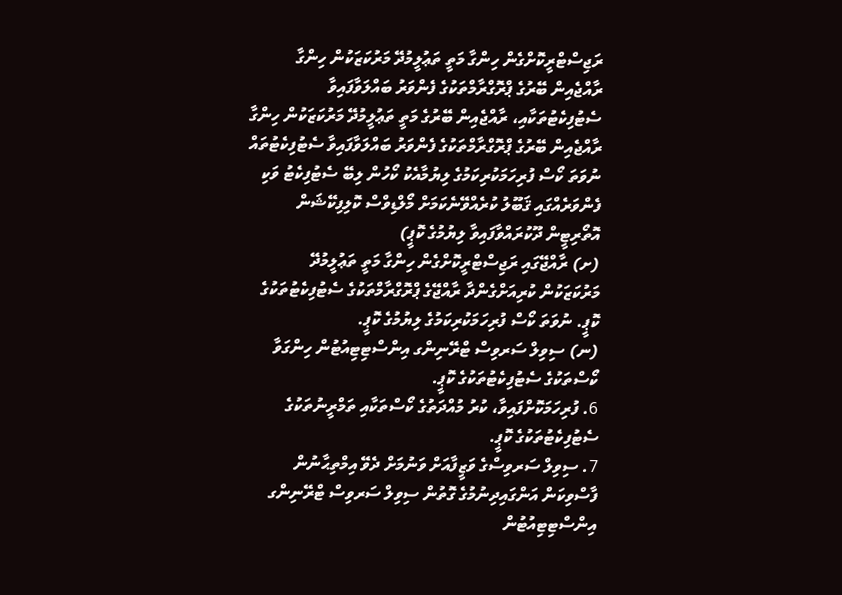ރަޖިސްޓްރީކޮށްގެން ހިންގާ މަތީ ތަޢުލީމުދޭ މަރުކަޒަކުން ހިންގާ ރާއްޖެއިން ބޭރުގެ ޕްރޮގްރާމްތަކުގެ ފެންވަރު ބައްލަވާފައިވާ ސެޓުފިކެޓުތަކާއި، ރާއްޖެއިން ބޭރުގެ މަތީ ތަޢުލީމުދޭ މަރުކަޒަކުން ހިންގާ ރާއްޖެއިން ބޭރުގެ ޕްރޮގްރާމްތަކުގެ ފެންވަރު ބައްލަވާފައިވާ ސެޓުފިކެޓުތައް ނުވަތަ ކޯސް ފުރިހަމަކުރިކަމުގެ ލިޔުމާއެކު ކޯހުން ލިބޭ ސެޓުފިކެޓު ވަކި ފެންވަރެއްގައި ޤަބޫލު ކުރެއްވޭނެކަމަށް މޯލްޑިވްސް ކޮލިފިކޭޝަން އޮތޯރިޓީން ދޫކުރައްވާފައިވާ ލިޔުމުގެ ކޮޕީ)
(ށ) ރާއްޖޭގައި ރަޖިސްޓްރީކޮށްގެން ހިންގާ މަތީ ތަޢުލީމުދޭ މަރުކަޒަކުން ކުރިއަށްގެންދާ ރާއްޖޭގެ ޕްރޮގްރާމްތަކުގެ ސެޓުފިކެޓުތަކުގެ ކޮޕީ. ނުވަތަ ކޯސް ފުރިހަމަކުރިކަމުގެ ލިޔުމުގެ ކޮޕީ.
(ނ) ސިވިލް ސަރވިސް ޓްރޭނިންގ އިންސްޓިޓިއުޓުން ހިންގަވާ ކޯސްތަކުގެ ސެޓުފިކެޓުތަކުގެ ކޮޕީ.
6. ފުރިހަމަކޮށްފައިވާ، ކުރު މުއްދަތުގެ ކޯސްތަކާއި ތަމްރީނުތަކުގެ ސެޓުފިކެޓުތަކުގެ ކޮޕީ.
7. ސިވިލް ސަރވިސްގެ ވަޒީފާއަށް ވަނުމަށް ދެވޭ އިމްތިޙާނުން ފާސްވިކަން އަންގައިދިނުމުގެ ގޮތުން ސިވިލް ސަރވިސް ޓްރޭނިންގ އިންސްޓިޓިއުޓުން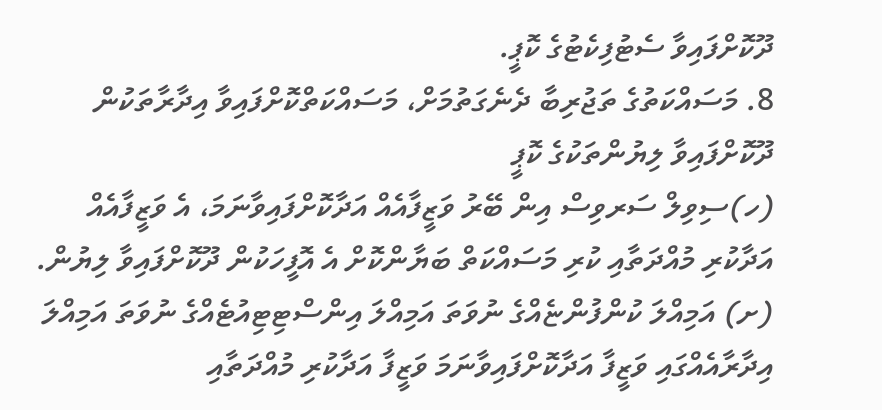ދޫކޮށްފައިވާ ސެޓުފިކެޓުގެ ކޮޕީ.
8. މަސައްކަތުގެ ތަޖުރިބާ ދެނެގަތުމަށް، މަސައްކަތްކޮށްފައިވާ އިދާރާތަކުން ދޫކޮށްފައިވާ ލިޔުންތަކުގެ ކޮޕީ
(ހ)ސިވިލް ސަރވިސް އިން ބޭރު ވަޒީފާއެއް އަދާކޮށްފައިވާނަމަ، އެ ވަޒީފާއެއް އަދާކުރި މުއްދަތާއި ކުރި މަސައްކަތް ބަޔާންކޮށް އެ އޮފީހަކުން ދޫކޮށްފައިވާ ލިޔުން.
(ށ) އަމިއްލަ ކުންފުންޏެއްގެ ނުވަތަ އަމިއްލަ އިންސްޓިޓިއުޓެއްގެ ނުވަތަ އަމިއްލަ އިދާރާއެއްގައި ވަޒީފާ އަދާކޮށްފައިވާނަމަ ވަޒީފާ އަދާކުރި މުއްދަތާއި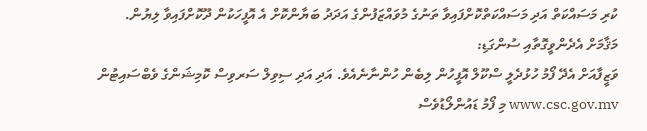ކުރި މަސައްކަތް އަދި މަސައްކަތްކޮށްފައިވާ ތަނުގެ މުވައްޒަފުންގެ އަދަދު ބަޔާންކޮށް އެ އޮފީހަކުން ދޫކޮށްފައިވާ ލިޔުން.
މަޤާމަށް އެދެންވީގޮތާއި ސުންގަޑި:
ވަޒީފާއަށް އެދޭ ފޯމު ހުޅުދެލީ ސްކޫލް އޮފީހުން ލިބެން ހުންނާނެއެވެ. އަދި އަދި ސިވިލް ސަރވިސް ކޮމިޝަންގެ ވެބްސައިޓުން www.csc.gov.mv މި ފޯމު ޑައުންލޯޑުވެސް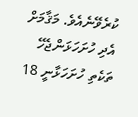ކުރެވޭނެއެވެ. މަޤާމަށް އެދި ހުށަހަޅަންޖެހޭ ތަކެތި ހުށަހަޅާނީ 18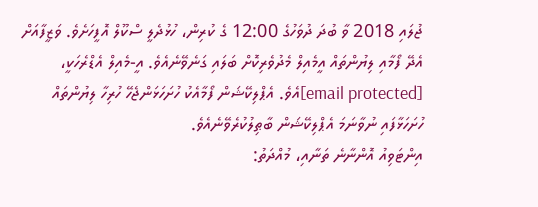ޖުލައި 2018 ވާ ބުދަ ދުވަހުގެ 12:00 ގެ ކުރިން، ހުޅުދެލީ ސްކޫލް އޮފީހަށެވެ. ވަޒީފާއަށް އެދޭ ފޯމާއި ލިޔުންތައް އީމެއިލް މެދުވެރިކޮށް ބަލައި ގަނެވޭނެއެވެ. އީ-މެއިލް އެޑްރެހަކީ، [email protected]އެވެ. އެޕްލިކޭޝަން ފޯމާއެކު ހުށަހަޅަންޖެހޭ ހުރިހާ ލިޔުންތައް ހުށަހަޅާފައި ނުވާނަމަ އެޕްލިކޭޝަން ބާޠިލުކުރެވޭނެއެވެ.
އިންޓަވިއު އޮންނާނެ ތަނާއި، މުއްދަތު: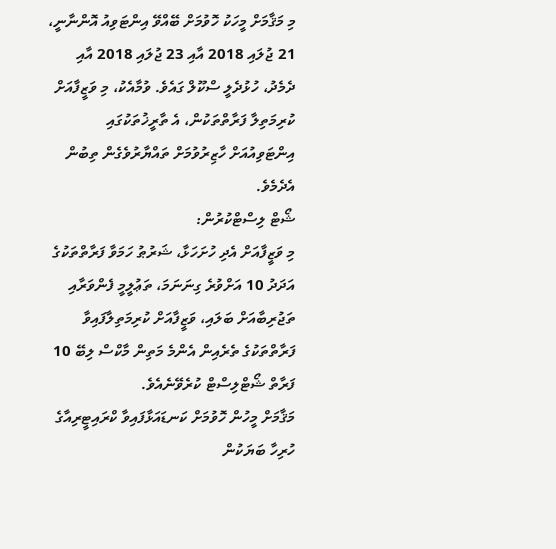މި މަޤާމަށް މީހަކު ހޮވުމަށް ބޭއްވޭ އިންޓަވިއު އޮންނާނީ، 21 ޖުލައި 2018 އާއި 23 ޖުލައި 2018 އާއި ދެމެދު، ހުޅުދެލީ ސްކޫލް ގައެވެ. ވުމާއެކު، މި ވަޒީފާއަށް ކުރިމަތިލާ ފަރާތްތަކުން، އެ ތާރީޚުތަކުގައި އިންޓަވިއުއަށް ހާޒިރުވުމަށް ތައްޔާރުވެގެން ތިބުން އެދެމެވެ.
ޝޯޓް ލިސްޓްކުރުން:
މި ވަޒީފާއަށް އެދި ހުށަހަޅާ، ޝަރުޠު ހަމަވާ ފަރާތްތަކުގެ އަދަދު 10 އަށްވުރެ ގިނަނަމަ، ތަޢުލީމީ ފެންވަރާއި ތަޖުރިބާއަށް ބަލައި، ވަޒީފާއަށް ކުރިމަތިލާފައިވާ ފަރާތްތަކުގެ ތެރެއިން އެންމެ މަތިން މާކްސް ލިބޭ 10 ފަރާތް ޝޯޓްލިސްޓް ކުރެވޭނެއެވެ.
މަޤާމަށް މީހުން ހޮވުމަށް ކަނޑައަޅާފައިވާ ކްރައިޓީރިއާގެ ހުރިހާ ބަޔަކުން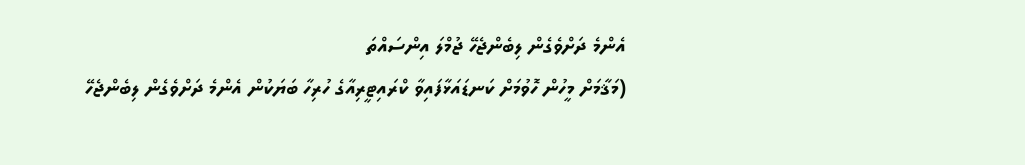އެންމެ ދަށްވެގެން ލިބެންޖެހޭ ޖުމްލަ އިންސައްތަ
(މަޤާމަށް މީހުން ހޮވުމަށް ކަނޑައަޅާފައިވާ ކްރައިޓީރިއާގެ ހުރިހާ ބަޔަކުން އެންމެ ދަށްވެގެން ލިބެންޖެހޭ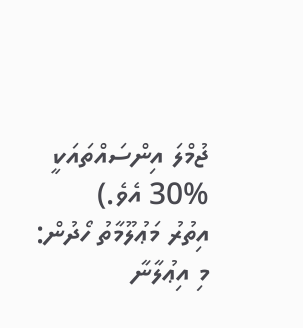ޖުމްލަ އިންސައްތައަކީ %30 އެވެ.)
އިތުރު މަޢުލޫމާތު ހޯދުން:
މި އިޢުލާނާ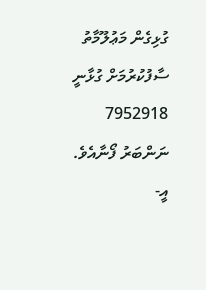ގުޅިގެން މަޢުލޫމާތު ސާފުކުރުމަށް ގުޅާނީ 7952918 ނަންބަރު ފޯނާއެވެ. އީ-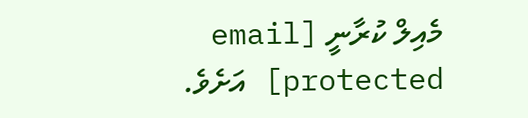މެއިލް ކުރާނީ [email protected] އަށެވެ.